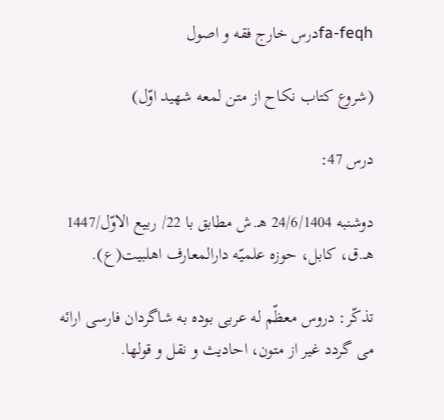fa-feqhدرس خارج فقه و اصول

(شروع کتاب نکاح از متن لمعه شهید اوّل)

درس 47:

دو‌شنبه 24/6/1404 هـ.ش مطابق با 22/ ربیع الاوّل/1447 هـ.ق، کابل، حوزه علمیّه دارالمعارف اهلبیت(ع).

تذکّر: دروس معظّم له عربی بوده به شاگردان فارسی ارائه می گردد غیر از متون، احادیث و نقل و قولها.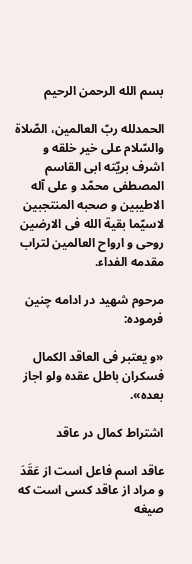بسم الله الرحمن الرحیم

الحمدلله ربّ العالمین، الصّلاة والسّلام علی خیر خلقه و اشرف بریّته ابی القاسم المصطفی محمّد و علی آله الاطیبین و صحبه المنتجبین لاسیّما بقیة الله فی الارضین روحی و ارواح العالمین لتراب مقدمه الفداء.

مرحوم شهید در ادامه چنین فرموده:

«و یعتبر فی العاقد الکمال فسکران باطل عقده ولو اجاز بعده».

اشتراط کمال در عاقد

عاقد اسم فاعل است از عَقَدَ و مراد از عاقد کسی است که صیغه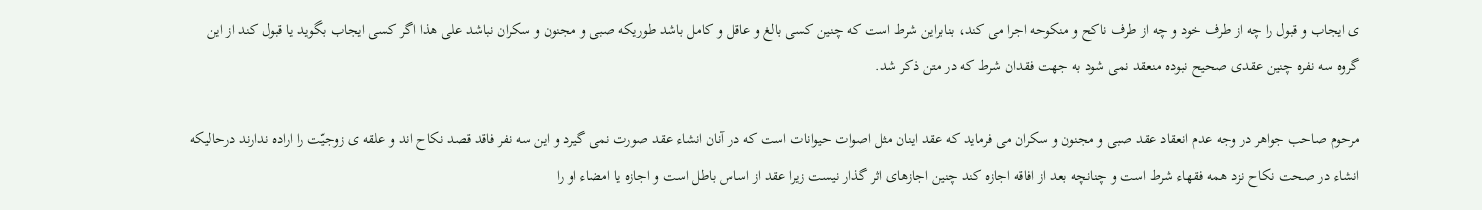ی ایجاب و قبول را چه از طرف خود و چه از طرف ناکح و منکوحه اجرا می کند، بنابراین شرط است که چنین کسی بالغ و عاقل و کامل باشد طوریکه صبی و مجنون و سکران نباشد علی هذا اگر کسی ایجاب بگوید یا قبول کند از این گروه سه نفره چنین عقدی صحیح نبوده منعقد نمی شود به جهت فقدان شرط که در متن ذکر شد.

مرحوم صاحب جواهر در وجه عدم انعقاد عقد صبی و مجنون و سکران می فرماید که عقد اینان مثل اصوات حیوانات است که در آنان انشاء عقد صورت نمی گیرد و این سه نفر فاقد قصد نکاح اند و علقه ی زوجیّت را اراده ندارند درحالیکه انشاء در صحت نکاح نزد همه فقهاء شرط است و چنانچه بعد از افاقه اجازه کند چنین اجازهای اثر گذار نیست زیرا عقد از اساس باطل است و اجازه یا امضاء او را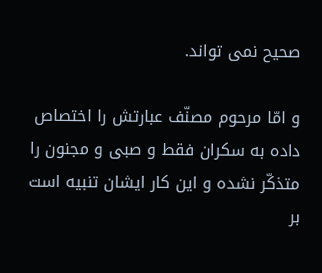صحیح نمی تواند.

و امّا مرحوم مصنّف عبارتش را اختصاص داده به سکران فقط و صبی و مجنون را متذکّر نشده و این کار ایشان تنبیه است بر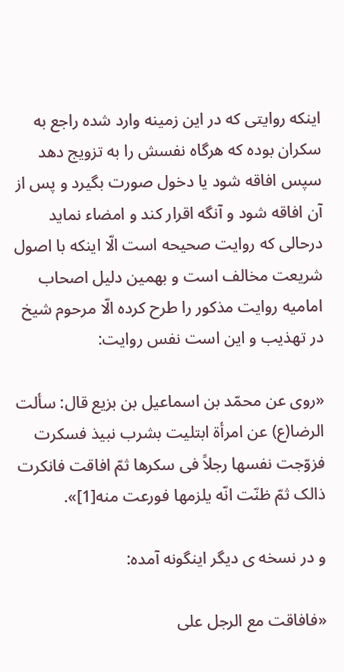اینکه روایتی که در این زمینه وارد شده راجع به سکران بوده که هرگاه نفسش را به تزویج دهد سپس افاقه شود یا دخول صورت بگیرد و پس از آن افاقه شود و آنگه اقرار کند و امضاء نماید درحالی که روایت صحیحه است الّا اینکه با اصول شریعت مخالف است و بهمین دلیل اصحاب امامیه روایت مذکور را طرح کرده الّا مرحوم شیخ در تهذیب و این است نفس روایت:

«روی عن محمّد بن اسماعیل بن بزیع قال: سألت الرضا(ع) عن امرأة ابتلیت بشرب نبیذ فسکرت فزوّجت نفسها رجلاً فی سکرها ثمّ افاقت فانکرت ذالک ثمّ ظنّت انّه یلزمها فورعت منه[1]».

و در نسخه ی دیگر اینگونه آمده:

«فافاقت مع الرجل علی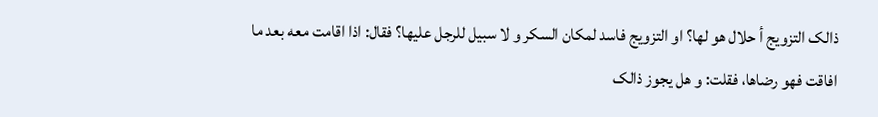ذالک التزویج أ حلال هو لها؟ او التزویج فاسد لمکان السکر و لا سبیل للرجل علیها؟ فقال: اذا اقامت معه بعد ما افاقت فهو رضاها، فقلت: و هل یجوز ذالک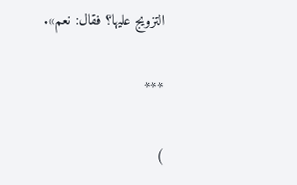التزویج علیها؟ فقال: نعم».

***

)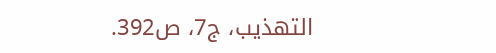التهذیب، ج7، ص392.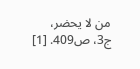من لا یحضر، ج3، ص409. [1]